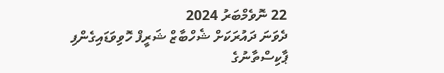22 ނޮވެމްބަރު 2024
ދެވަނަ ދައުރަކަށް ޝެހްބާޒް ޝަރީފް ހޮވިވަޑައިގެންފި
ޕާކިސްތާނުގެ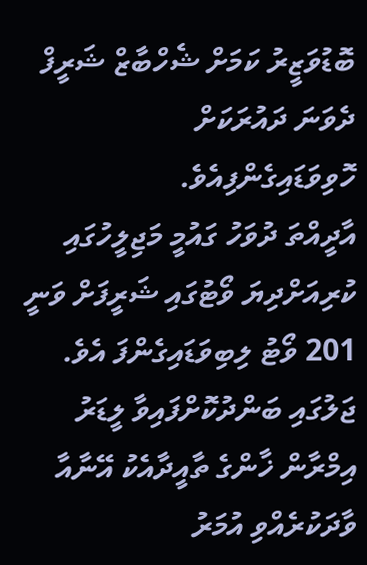ބޮޑުވަޒީރު ކަމަށް ޝެހްބާޒް ޝަރީފް ދެވަނަ ދައުރަކަށް ހޮވިވަޑައިގެންފިއެވެ.
އާދީއްތަ ދުވަހު ގައުމީ މަޖިލީހުގައި ކުރިއަށްދިޔަ ވޯޓުގައި ޝަރީފަށް ވަނީ 201 ވޯޓު ލިބިވަޑައިގެންފަ އެވެ. ޖަލުގައި ބަންދުކޮށްފައިވާ ލީޑަރު އިމްރާން ޚާންގެ ތާއީދާއެކު އޭނާއާ ވާދަކުރެއްވި އުމަރު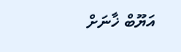އަޔޫބް ޚާނަށް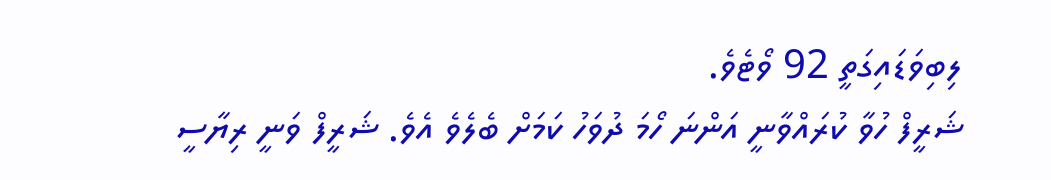ލިބިވަޑައިގަތީ 92 ވޯޓެވެ.
ޝަރީފް ހުވާ ކުރައްވާނީ އަންނަ ހޯމަ ދުވަހު ކަމަށް ބެލެވެ އެވެ. ޝަރީފް ވަނީ ރިޔާސީ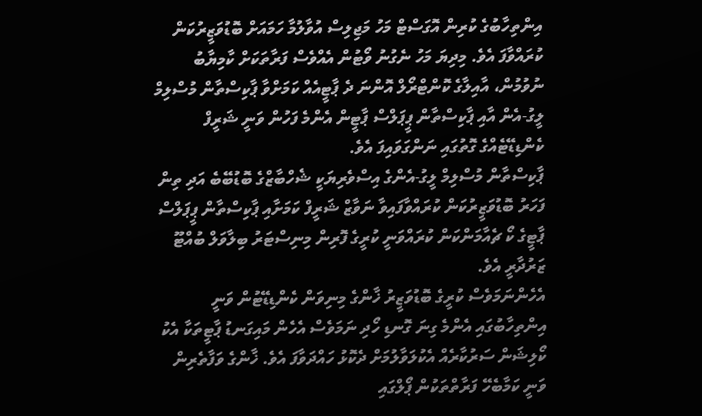އިންތިހާބުގެ ކުރިން އޮގަސްޓް މަހު މަޖިލިސް އުވާލުމާ ހަމައަށް ބޮޑުވަޒީރުކަން ކުރައްވާފަ އެވެ. މިދިޔަ މަހު ނެގުނު ވޯޓުން އެއްވެސް ފަރާތަކަށް ކާމިޔާބު ނުވުމުން، އާއިލާގެ ކޮންޓްރޯލް އޮންނަ ދެ ޕާޓީއެއް ކަމަށްވާ ޕާކިސްތާން މުސްލިމް ލީގު-އެން އާއި ޕާކިސްތާން ޕީޕަލްސް ޕާޓީން އެންމެ ފަހުން ވަނީ ޝަރީފް ކެންޑިޑޭޓެއްގެ ގޮތުގައި ނަންގަވައިފަ އެވެ.
ޕާކިސްތާން މުސްލިމް ލީގު-އެންގެ އިސްވެރިޔަކީ ޝެހްބާޒްގެ ބޮޑުބޭބެ އަދި ތިން ފަހަރު ބޮޑުވަޒީރުކަން ކުރައްވާފައިވާ ނަވާޒް ޝަރީފް ކަމަށާއި ޕާކިސްތާން ޕީޕަލްސް ޕާޓީގެ ކޯ ޗެއާމަންކަން ކުރައްވަނީ ކުރީގެ ފޮރިން މިނިސްޓަރު ބިލާވަލް ބުއްޓޫ ޒަރުދާރީ އެވެ.
އެހެންނަމަވެސް ކުރީގެ ބޮޑުވަޒީރު ޚާންގެ މިނިވަން ކެންޑިޑޭޓުން ވަނީ އިންތިހާބުގައި އެންމެ ގިނަ ގޮނޑި ހޯދި ނަމަވެސް އެހެން މައިގަނޑު ޕާޓީތަކާ އެކު ކޯލިޝަން ސަރުކާރެއް އެކުލަވާލުމަށް ދެކޮޅު ހައްދަވާފަ އެވެ. ޚާންގެ ވަފާތެރިން ވަނީ ކަމާބެހޭ ފަރާތްތަކުން ޕޯލްގައި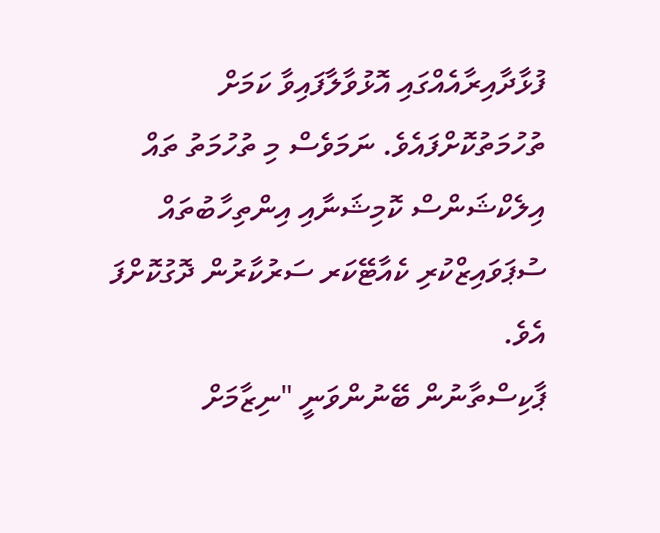ފުޅާދާއިރާއެއްގައި އޮޅުވާލާފައިވާ ކަމަށް ތުހުމަތުކޮށްފައެވެ. ނަމަވެސް މި ތުހުމަތު ތައް އިލެކްޝަންސް ކޮމިޝަނާއި އިންތިހާބުތައް ސުޕަވައިޒްކުރި ކެއާޓޭކަރ ސަރުކާރުން ދޮގުކޮށްފަ އެވެ.
ޕާކިސްތާނުން ބޭނުންވަނީ "ނިޒާމަށް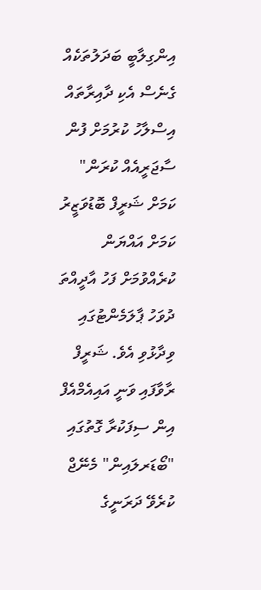އިންގިލާބީ ބަދަލުތަކެއް ގެނެސް އެކި ދާއިރާތައް އިސްލާހު ކުރުމަށް ފުން ސާޖަރީއެއް ކުރަން" ކަމަށް ޝަރީފް ބޮޑުވަޒީރު ކަމަށް އައްޔަން ކުރެއްވުމަށް ފަހު އާދީއްތަ ދުވަހު ޕާލަމެންޓުގައި ވިދާޅުވި އެވެ. ޝަރީފް ރާވާފައި ވަނީ އައިއެމްއެފް އިން ސިފަކުރާ ގޮތުގައި "ބޯޑަރލައިން" މެނޭޖް ކުރެވޭ ދަރަނީގެ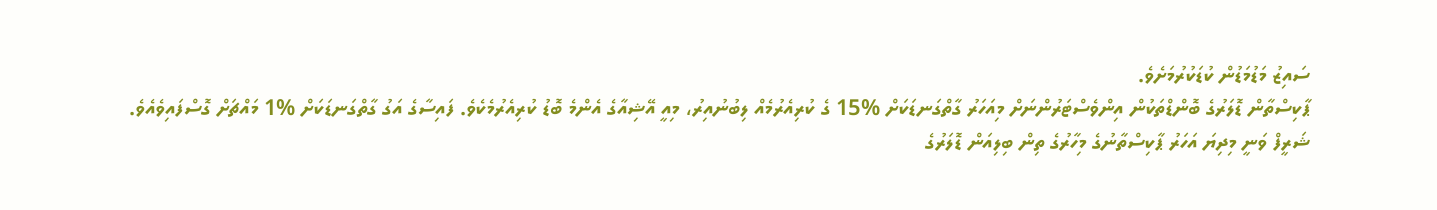ސައިޒު މަޑުމަޑުން ކުޑަކުރުމަށެވެ.
ޕާކިސްތާން ޑޮލަރުގެ ބޮންޑްތަކުން އިންވެސްޓަރުންނަށް މިއަހަރު ގާތްގަނޑަކަށް %15 ގެ ކުރިއެރުމެއް ލިބުނުއިރު، މިއީ އޭޝިއާގެ އެންމެ ބޮޑު ކުރިއެރުމެކެވެ. ފައިސާގެ އަގު ގާތްގަނޑަކަށް %1 މައްޗަށް ގޮސްފައިވެއެވެ.
ޝަރީފް ވަނީ މިދިޔަ އަހަރު ޕާކިސްތާނުގެ މިހާރުގެ ތިން ބިލިއަން ޑޮލަރުގެ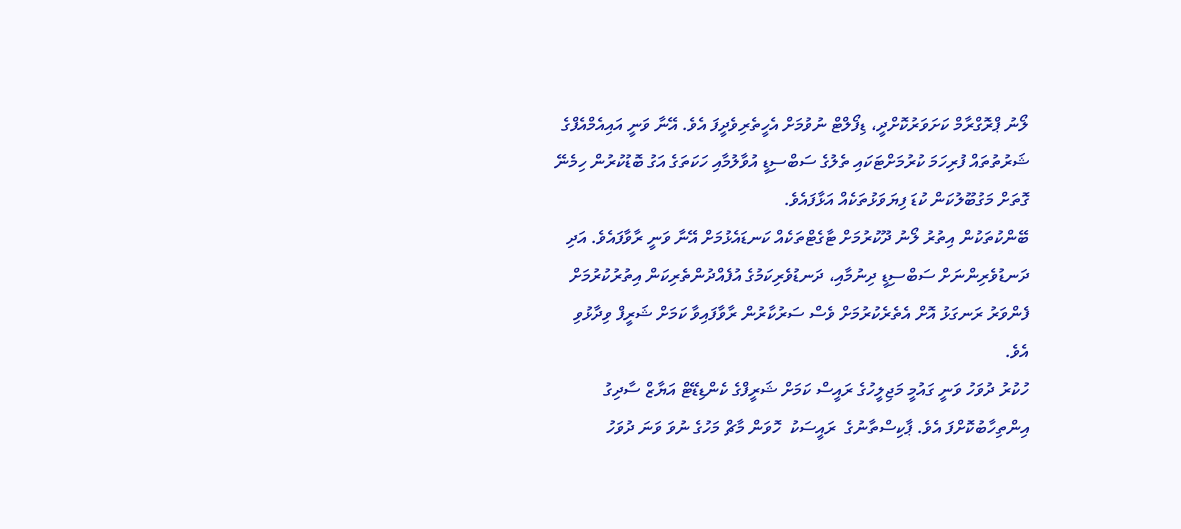ލޯނު ޕްރޮގްރާމް ކަށަވަރުކޮށްދީ، ޑިފޯލްޓް ނުވުމަށް އެހީތެރިވެދީފަ އެވެ. އޭނާ ވަނީ އައިއެމްއެފްގެ ޝަރުތުތައް ފުރިހަމަ ކުރުމަށްޓަކައި ތެލުގެ ސަބްސިޑީ އުވާލުމާއި ހަކަތަގެ އަގު ބޮޑުކުރުން ހިމެނޭ ގޮތަށް މަގުބޫލުކަން ކުޑަ ފިޔަވަޅުތަކެއް އަޅާފައެވެ.
ބޭންކުތަކުން އިތުރު ލޯނު ދޫކުރުމަށް ޓާގެޓްތަކެއް ކަނޑައެޅުމަށް އޭނާ ވަނީ ރާވާފައެވެ. އަދި ދަނޑުވެރިންނަށް ސަބްސިޑީ ދިނުމާއި، ދަނޑުވެރިކަމުގެ އުފެއްދުންތެރިކަން އިތުރުކުރުމަށް ފެންވަރު ރަނގަޅު އޮށް އެތެރެކުރުމަށް ވެސް ސަރުކާރުން ރާވާފައިވާ ކަމަށް ޝަރީފް ވިދާޅުވި އެވެ.
ހުކުރު ދުވަހު ވަނީ ގައުމީ މަޖިލީހުގެ ރައީސް ކަމަށް ޝަރީފްގެ ކެންޑިޑޭޓް އަޔާޒް ސާދިގު އިންތިހާބުކޮށްފަ އެވެ. ޕާކިސްތާނުގެ  ރައީސަކު  ހޮވަން މާޗް މަހުގެ ނުވަ ވަނަ ދުވަހު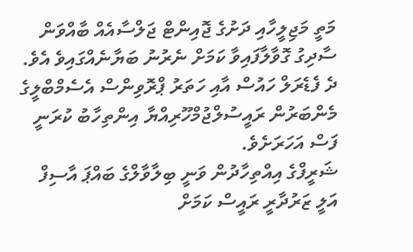މަތީ މަޖިލީހާއި ދަށުގެ ޖޮއިންޓް ޖަލްސާއެއް ބާއްވަން ސާދިގު ގޮވާލާފައިވާ ކަމަށް ނެރުނު ބަޔާނެއްގައިވެ އެވެ. ދެ ފެޑެރަލް ހައުސް އާއި ހަތަރު ޕްރޮވިންސް އެސެމްބްލީގެ މެންބަރުން ރައީސުލްޖުމްހޫރިއްޔާ އިންތިހާބު ކުރަނީ ފަސް އަހަރަށެވެ.
ޝަރީފްގެ އިއްތިހާދުން ވަނީ ބިލާވާލްގެ ބައްޕަ އާސިފް އަލީ ޒަރުދާރީ ރައީސް ކަމަށް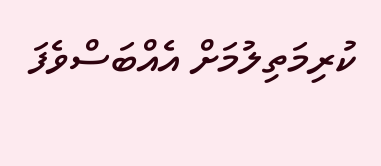ކުރިމަތިލުމަށް އެއްބަސްވެފަ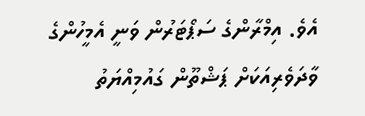އެވެ. އިމްރާންގެ ސަޕޯޓަރުން ވަނީ އެމީހުންގެ ވާދަވެރިއަކަށް ޕަޝްތޫން ގައުމިއްޔަތު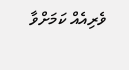ވެރިއެއް ކަމަށްވާ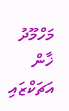މަހްމޫދު ޚާން އަޗަކްޒައި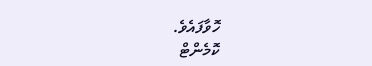ހޮވާފައެވެ.
ކޮމެންޓް